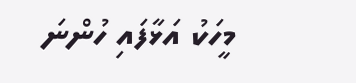މީހަކު އަޅާފައި ހުންނަ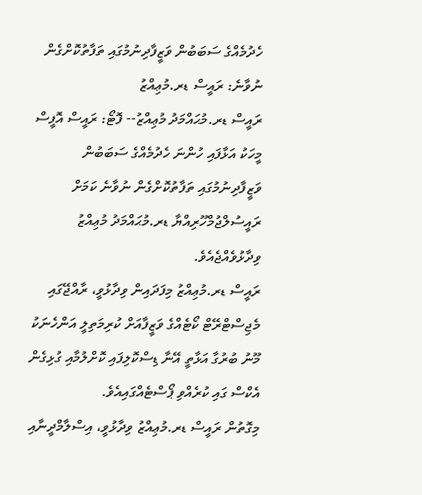ހެދުމެއްގެ ސަބަބުން ވަޒީފާދިނުމުގައި ތަފާތުކޮށްގެން ނުވާނެ: ރައީސް ޑރ.މުޢިއްޒު
ރައީސް ޑރ.މުޙައްމަދު މުޢިއްޒު-- ފޮޓޯ: ރައީސް އޮފީސް
މީހަކު އަޅާފައި ހުންނަ ހެދުމެއްގެ ސަބަބުން ވަޒީފާދިނުމުގައި ތަފާތުކޮށްގެން ނުވާނެ ކަމަށް ރައީސުލްޖުމްހޫރިއްޔާ ޑރ.މުޙައްމަދު މުޢިއްޒު ވިދާޅުވެއްޖެއެވެ.
ރައީސް ޑރ.މުޢިއްޒު މިފަދައިން ވިދާޅުވީ، ރާއްޖޭގައި މެޖިސްޓްރޭޓް ކޯޓެއްގެ ވަޒީފާއަށް ކުރިމަތިލީ އަންހެނަކު މޫނު ބުރުގާ އަޅާތީ އޭނާ ޑިސްކޮލިފައި ކޮށްލުމާއި ގުޅިގެން އެކްސް ގައި ކުރެއްވި ޕޯސްޓެއްގައިއެވެ.
މިގޮތުން ރައީސް ޑރ.މުޢިއްޒު ވިދާޅުވީ، އިސްލާމްދީނާއި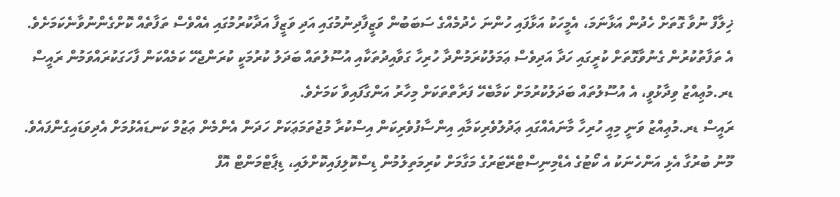ޚިލާފް ނުވާ ގޮތަށް ހެދުން އަޅާނަމަ، އެމީހަކު އަޅާފައި ހުންނަ ހެދުމެއްގެ ސަބަބުން ވަޒީފާދިނުމުގައި އަދި ވަޒީފާ އަދާކުރުމުގައި އެއްވެސް ތަފާތެއް ކޮށްގެންނުވާނެކަމަށެވެ.
އެ ތަފާތުކުރުން ގެނުވާގޮތަށް ކުރީގައި ހަދާ އަދިވެސް ޢަމަލުކުރަމުންދާ ހުރިހާ ގަވާއިދުތަކާއި އުސޫލުތައް ބަދަލު ކުރުމަކީ ކުރަންޖެހޭ ކަމެއްކަން ފާހަގަކުރައްވަމުން ރައީސް ޑރ.މުޢިއްޒު ވިދާޅުވީ، އެ އުސޫލުތައް ބަދަލުކުރުމަށް ކަމާބެހޭ ފަރާތްތަކަށް މިހާރު އަންގާފައިވާ ކަމަށެވެ.
ރައީސް ޑރ.މުޢިއްޒު ވަނީ މިއީ ހުރިހާ މާނައެއްގައި ޢަދުލުވެރިކަމާއި އިންސާފުވެރިކަން އިސްކުރާ މުޖުތަމަޢަކަށް ހަދަން އެންމެން ޢަޒުމް ކަނޑައެޅުމަށް އެދިވަޑައިގެންފައެވެ.
މޫނު ބުރުގާ އެޅި އަންހެނަކު އެ ކޯޓުގެ އެޑްމިނިސްޓްރޭޓަރުގެ މަގާމަށް ކުރިމަތިލުމުން ޑިސްކޮލިފައިކޮށްލައި، ޑިޕާޓްމަންޓް އޮފް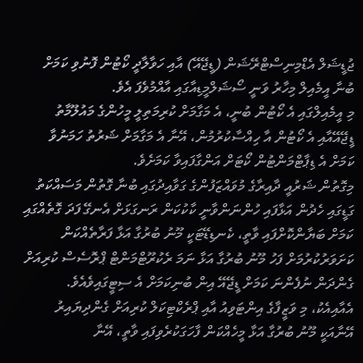ޖުޑީޝަލް އެޑްމިނިސްޓްރޭޝަން (ޑީޖޭއޭ) އާއި ހަވާލާދީ ކޯޓުން ފޮނުވި ކަމަށް ބުނާ އީމެއިލް މިހާރު ވަނީ ސޯޝަލްމީޑިއާގައި އާއްމުވެފަ އެވެ.
މި އީމެއިލްގައި އެ ކޯޓުން ބުނީ، އެ މަގާމަށް ކުރިމަތިލީ މީހުންގެ މައުލޫމާތު ޑީޖޭއޭއާއި އެ ކޯޓުން އާ ހިއްސާކުރުމުން، އޭނާ އެ މަގާމަށް ޝަރުތު ހަމަނުވާ ކަމަށް އެ ޑިޕާޓްމަންޓުން ކޯޓަށް އަންގާފައިވާ ކަމަށެވެ.
މިގޮތުން ޝަރުއީ ދާއިރާގެ މުވައްޒަފުންގެ ގަވާއިދުގައި ބުނާ ގޮތުން މަސައްކަތު ގަޑީގައި ހެދުން އަޅާފައި ހުންނަންވާނީ ކާކުކަން ރަނގަޅަށް އެނގޭ ފަދަ ގޮތެއްގައި ކަމަށް ބަޔާންކޮށްފައި ވާތީ، ކެނޑިޑޭޓަކީ މޫނު ބުރުގާ އަޅާ ފަރާތެއްކަން ކަށަވަރުކުރުމަށް ފަހު މޫނު ބުރުގާ އަޅާ ނަމަ ރެކުރޫޓްމަންޓް ޕްރޮސެސް ކުރިއަށް ގެންދަން ނުފެންނަ ކަމަށް ޑީޖޭއޭ އިން ބުނިކަމަށް އެ ސިޓީގައިވެއެވެ.
އެއާއިއެކު، މި ވަޒީފާގެ އިންޓަވިއު އާއި ޕްރެކްޓިކަލް ކުރިއަށް ގެންދިޔައިރު އޭނާއަކީ މޫނު ބުރުގާ އަޅާ މީހެއްކަން ފާހަގަކުރެވިފައި ވާތީ، އޭނާ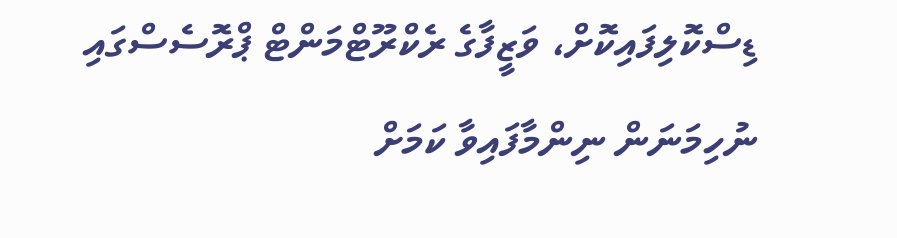ޑިސްކޮލިފައިކޮށް، ވަޒީފާގެ ރެކްރޫޓްމަންޓް ޕްރޮސެސްގައި ނުހިމަނަން ނިންމާފައިވާ ކަމަށް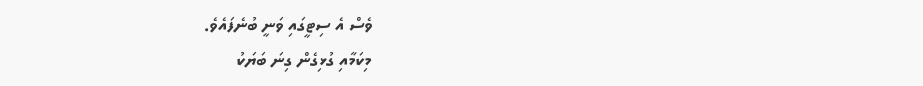ވެސް އެ ސިޓީގައި ވަނީ ބުނެފައެވެ.
މިކަމާއި ގުޅިގެން ގިނަ ބަޔަކު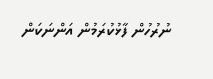ނުރުހުން ފާޅުކުރަމުން އަންނަކަން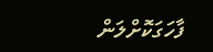ފާހަގަކޮށްލަން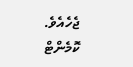ޖެހެއެވެ.
ކޮމެންޓް